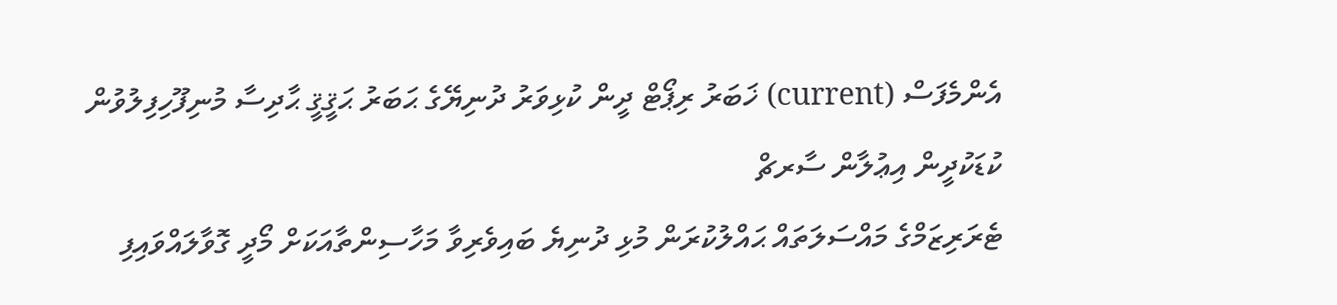އެންމެފަސް (current) ޚަބަރު ރިޕޯޓް ދީން ކުޅިވަރު ދުނިޔޭގެ ޙަބަރު ޙަޤީޤީ ޙާދިސާ މުނިފޫހިފިލުވުން ކުޑަކުދީން އިޢުލާން ސާރޗް
ޓެރަރިޒަމްގެ މައްސަލަތައް ޙައްލުކުރަން މުޅި ދުނިޔެ ބައިވެރިވާ މަހާސިންތާއަކަށް މޯދީ ގޮވާލައްވައިފި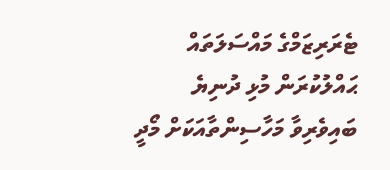ޓެރަރިޒަމްގެ މައްސަލަތައް ޙައްލުކުރަން މުޅި ދުނިޔެ ބައިވެރިވާ މަހާސިންތާއަކަށް މޯދީ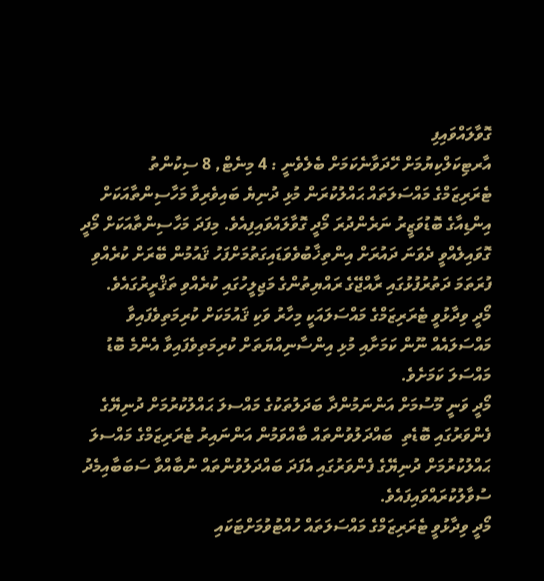ގޮވާލައްވައިފި
އާރޓިކަލްކިޔުމަށް ހޭދަވާނެކަމަށް ބެލެވެނީ : 4 މިނެޓް, 8 ސިކުންތު
ޓެރަރިޒަމްގެ މައްސަލަތައް ޙައްލުކުރަން މުޅި ދުނިޔެ ބައިވެރިވާ މަހާސިންތާއަކަށް އިންޑިއާގެ ބޮޑުވަޒީރު ނަރެންދުރަ މޯދީ ގޮވާލައްވައިފިއެވެ. މިފަދަ މަހާސިންތާއަކަށް މޯދީ ގޮވައިލެއްވީ ދެވަނަ ދައުރަށް އިންތިޚާބުވެވަޑައިގަތުމަށްފަހު ޤައުމުން ބޭރަށް ކުރެއްވި ފުރަތަމަ ދަތުރުފުޅުގައި ރާއްޖޭގެ ރައްޔިތުންގެ މަޖިލީހުގައި ކުރެއްވި ތަޤްރީރުގައެވެ.
މޯދީ ވިދާޅުވީ ޓެރަރިޒަމްގެ މައްސަލައަކީ މިހާރު ވަކި ޤައުމަކަށް ކުރިމަތިވެފައިވާ މައްސަލައެއް ނޫން ކަމަށާއި މުޅި އިންސާނިއްޔަތަށް ކުރިމަތިވެފައިވާ އެންމެ ބޮޑު މައްސަލަ ކަމަށެވެ.
މޯދީ ވަނީ މޫސުމަށް އަންނަމުންދާ ބަދަލުތަކުގެ މައްސލަ ޙައްލުކުރުމަށް ދުނިޔޭގެ ފެންވަރުގައި ބޮޑެތި  ބައްދަލުވުންތައް ބާއްވަމުން އަންނައިރު ޓެރަރިޒަމްގެ މައްސލަ ޙައްލުކުރުމަށް ދުނިޔޭގެ ފެންވަރުގައި އެފަދަ ބައްދަލުވުންތައް ނުބާއްވާ ސަބަބާއިމެދު ސުވާލުކުރައްވައިފައެވެ.
މޯދީ ވިދާޅުވީ ޓެރަރިޒަމްގެ މައްސަލަތައް ހުއްޓުވުމަށްޓަކައި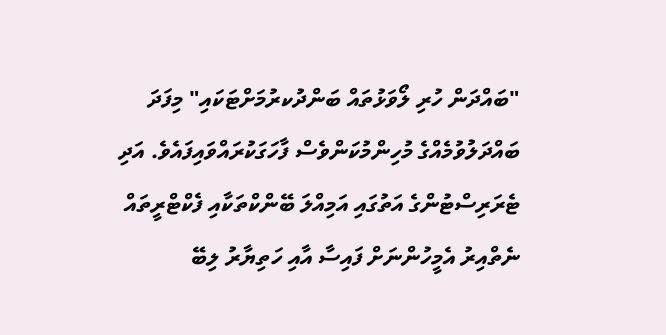"ބައްދަން ހުރި ލޯވަޅުތައް ބަންދުކރުމަށްޓަކައި" މިފަދަ ބައްދަލުވުމެއްގެ މުހިންމުކަންވެސް ފާހަގަކުރައްވައިފައެވެ. އަދި ޓެރަރިސްޓުންގެ އަތުގައި އަމިއްލަ ބޭންކްތަކާއި ފެކްޓްރީތައް ނެތްއިރު އެމީހުންނަށް ފައިސާ އާއި ހަތިޔާރު ލިބޭ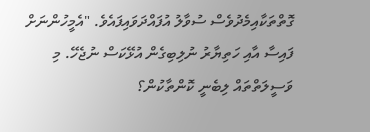ގޮތްތަކާއިމެދުވެސް ސުވާލު އުފައްދަވައިފައެވެ. "އެމީހުންނަށް ފައިސާ އާއި ހަތިޔާރު ނުލިބިގެން އުޅޭކަސް ނުޖެހޭ. މި ވަސީލަތްތައް ލިބެނީ ކޮންތާކުން؟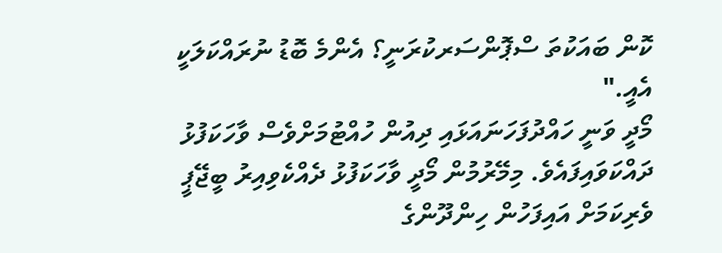ކޮން ބައަކުތަ ސްޕޮންސަރކުރަނީ؟ އެންމެ ބޮޑު ނުރައްކަލަކީ އެއީ."
މޯދީ ވަނީ ހައްދުފަހަނައަޅައި ދިއުން ހުއްޓުމަށްވެސް ވާހަކަފުޅު ދައްކަވައިފައެވެ. މިމޭރުމުން މޯދީ ވާހަކަފުޅު ދެއްކެވިއިރު ބީޖޭޕީ ވެރިކަމަށް އައިފަހުން ހިންދޫންގެ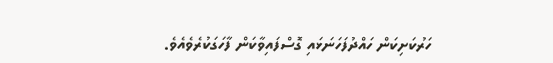ހަރުކަށިކަން ހައްދުފަހަނަޅައި ގޮސްފައިވާކަން ފާހަގަކުރެވެއެވެ.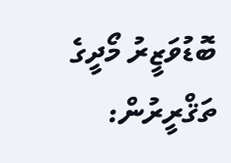ބޮޑުވަޒީރު މޯދީގެ ތަޤްރީރުން: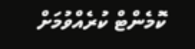ކޮމެންޓް ކުރެއްވުމަށް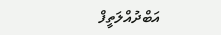އަބްދުއްލަތީފް